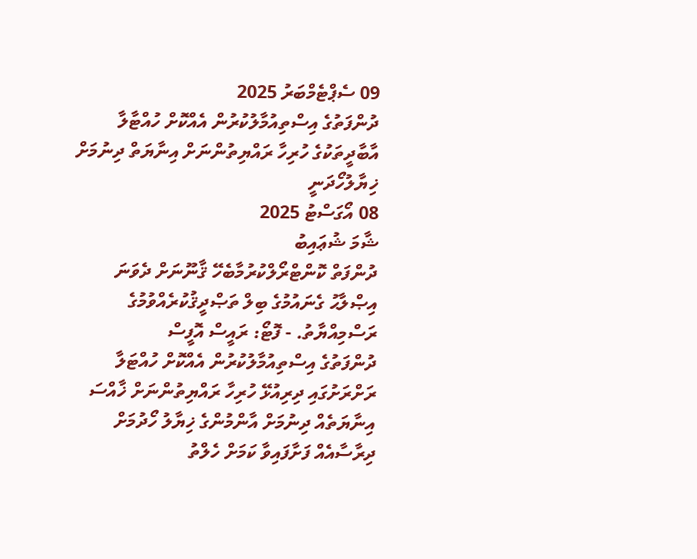09 ސެޕްޓެމްބަރު 2025
ދުންފަތުގެ އިސްތިއުމާލުކުރުން އެއްކޮށް ހުއްޓާލާ އާބާދީތަކުގެ ހުރިހާ ރައްޔިތުންނަށް އިނާޔަތް ދިނުމަށް ޚިޔާލުހޯދަނީ
08 އޯގަސްޓު 2025
ޝާމަ ޝުޢައިބު
ދުންފަތް ކޮންޓްރޯލްކުރުމާބެހޭ ޤާނޫނަށް ދެވަނަ އިޞްލާޙު ގެނައުމުގެ ބިލް ތަޞްދީޤުކުރެއްވުމުގެ ރަސްމިއްޔާތު. - ފޮޓޯ: ރައީސް އޮފީސް
ދުންފަތުގެ އިސްތިއުމާލުކުރުން އެއްކޮށް ހުއްޓަލާ ރަށްރަށުގައި ދިރިއުޅޭ ހުރިހާ ރައްޔިތުންނަށް ޚާއްސަ އިނާޔަތެއް ދިނުމަށް އާންމުންގެ ޚިޔާލު ހޯދުމަށް ދިރާސާއެއް ފަށާފައިވާ ކަމަށް ހެލްތު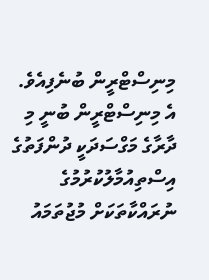މިނިސްޓްރީން ބުނެފިއެވެ.
އެ މިނިސްޓްރީން ބުނީ މި ދާރާގެ މަގްސަދަކީ ދުންފަތުގެ އިސްތިއުމާލުކުރުމުގެ ނުރައްކާތަކަށް މުޖުތަމައު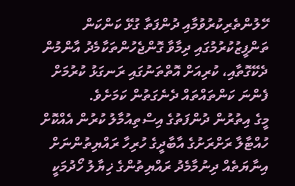ހޭލުންތެރިކުރުވުމާއި ދުންފަތާ ގުޅޭ ކަންކަން ތަންފީޒުކުރުމުގައި ދިމާވާ ގޮންޖެހުންތަކާމެދު އާންމުން ދެކޭގޮތާއި، ކުރިއަށް އޮތްތަނުގައި ރަނގަޅު ކުރުމަށް ފެންނަ ކަންތައްތައް ދެނެގަތުން ކަމަށެވެ.
މީގެ އިތުރުން ދުންފަތުގެ އިސްތިއުމާލު ކުރުން އެއްކޮށް ހުއްޓާލާ ރަށްރަށުގެ އާބާދީގެ ހުރިހާ ރައްޔިތުންނަށް އިނާޔަތެއް ދިނުމާމެދު ރައްޔިތުންގެ ޚިޔާލު ހޯދުމަކީ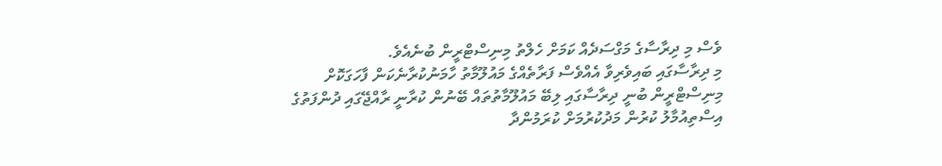ވެސް މި ދިރާސާގެ މަގްސަދެއް ކަމަށް ހެލްތު މިނިސްޓްރީން ބުނެއެވެ.
މި ދިރާސާގައި ބައިވެރިވާ އެއްވެސް ފަރާތެއްގެ މައުލޫމާތު ހާމަނުކުރާނެކަން ފާހަގަކޮށް މިނިސްޓްރީން ބުނީ ދިރާސާގައި ލިބޭ މައުލޫމާތުތައް ބޭނުން ކުރާނީ ރާއްޖޭގައި ދުންފަތުގެ އިސްތިއުމާލު ކުރުން މަދުކުރުމަށް ކުރަމުންދާ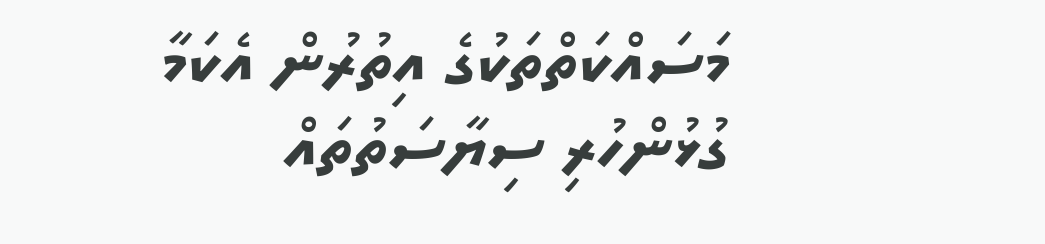މަސައްކަތްތަކުގެ އިތުރުން އެކަމާ ގުޅުންހުރި ސިޔާސަތުތައް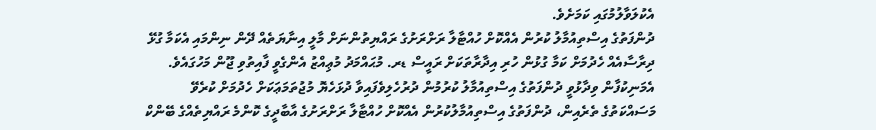އެކުލަވާލުމުގައި ކަމަށެވެ.
ދުންފަތުގެ އިސްތިއުމާލު ކުރުން އެއްކޮށް ހުއްޓާލާ ރަށްރަށުގެ ރައްޔިތުންނަށް މާލީ އިނާޔަތެއް ދޭން ނިންމައި އެކަމާ ގުޅޭ ދިރާސާއެއް ހެދުމަށް ކަމާ ގުޅުން ހުރި އިދާރާތަކަށް ރައީސް ޑރ. މުޙައްމަދު މުޢިއްޒު އެންގެވީ ފާއިތުވި ޖޫން މަހުގައެވެ.
އެމަނިކުފާން ވިދާޅުވީ ދުންފަތުގެ އިސްތިއުމާލު ކުރުމުން ދުރުހެލިވެފައިވާ ދުޅަހެޔޮ މުޖުތަމަޢަކަށް ހެދުމަށް ކުރެވޭ މަސައްކަތުގެ ތެރެއިން، ދުންފަތުގެ އިސްތިއުމާލުކުރުން އެއްކޮށް ހުއްޓާލާ ރަށްރަށުގެ އާބާދީގެ ކޮންމެ ރައްޔިތެއްގެ ބޭންކް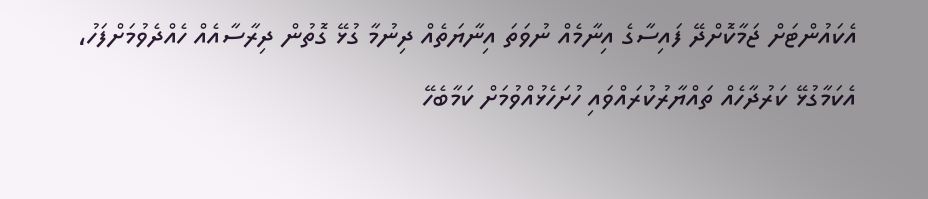އެކައުންޓަށް ޖަމާކޮށްދޭ ފައިސާގެ އިނާމެއް ނުވަތަ އިނާޔަތެއް ދިނުމާ ގުޅޭ ގޮތުން ދިރާސާއެއް ހެއްދެވުމަށްފަހު، އެކަމާގުޅޭ ކަރުދާހެއް ތައްޔާރުކުރައްވައި ހުށަހެޅުއްވުމަށް ކަމާބެހޭ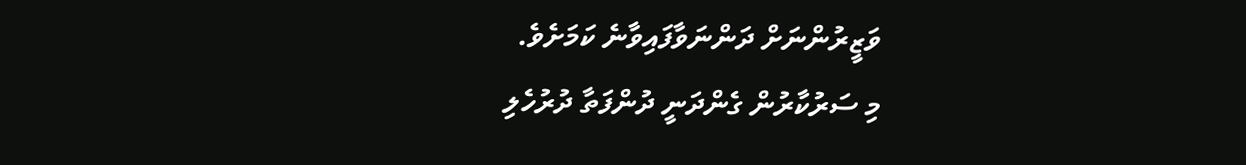ވަޒީރުންނަށް ދަންނަވާފައިވާނެ ކަމަށެވެ.
މި ސަރުކާރުން ގެންދަނީ ދުންފަތާ ދުރުހެލި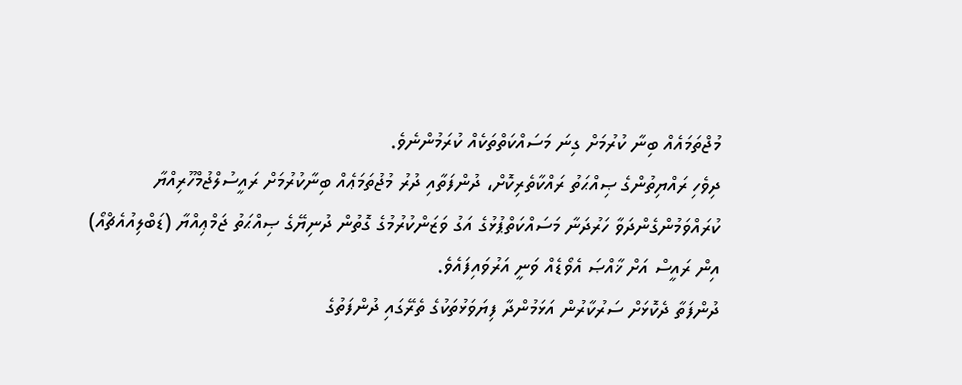މުޖްތަމައެއް ބިނާ ކުރުމަށް ގިނަ މަސައްކަތްތަކެއް ކުރަމުންނެވެ.
ދިވެހި ރައްޔިތުންގެ ޞިއްޙަތު ރައްކާތެރިކޮށް، ދުންފަތާއި ދުރު މުޖުތަމަޢެއް ބިނާކުރުމަށް ރައީސުލްޖުމްހޫރިއްޔާ ކުރައްވަމުންގެންދަވާ ހަރުދަނާ މަސައްކަތްޕުޅުގެ އަގު ވަޒަންކުރުމުގެ ގޮތުން ދުނިޔޭގެ ޞިއްޙަތު ޖަމްޢިއްޔާ (ޑަބްލިއުއެޗްއޯ) އިން ރައީސް އަށް ޚާއްޞަ އެވޯޑެއް ވަނީ އަރުވައިފައެވެ.
ދުންފަތާ ދެކޮޅަށް ސަރުކާރުން އަޅަމުންދާ ފިޔަވަޅުތަކުގެ ތެރޭގައި ދުންފަތުގެ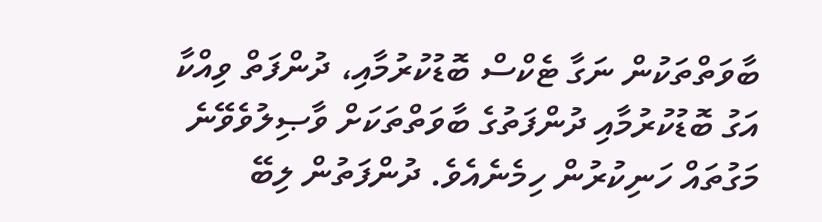ބާވަތްތަކުން ނަގާ ޓެކްސް ބޮޑުކުރުމާއި، ދުންފަތް ވިއްކާ އަގު ބޮޑުކުރުމާއި ދުންފަތުގެ ބާވަތްތަކަށް ވާޞިލުވެވޭނެ މަގުތައް ހަނިކުރުން ހިމެނެއެވެ. ދުންފަތުން ލިބޭ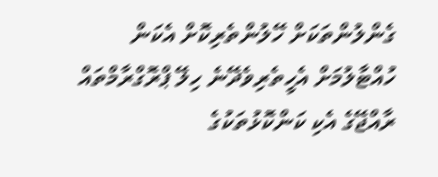ގެންލުންތަކަށް ހޭލުންތެރިކޮށް އެކަން ހުއްޓާލުމަށް އެހީތެރިވެދޭނެ ހިލޭ ޕްރޮގްރާމްތައް ރާއްޖޭގެ އެކި ކަންކޮޅުތަކުގެ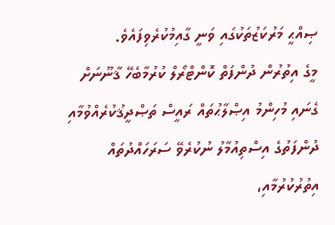ޞިއްޙީ މަރުކަޒުތަކުގައި ވަނީ ގާއިމުކުރެވިފައެވެ.
މީގެ އިތުރުން ދުންފަތް ކޮންޓްރޯލް ކުރުމާބެހޭ ޤާނޫނަށް ގެނައި މުހިންމު އިޞްލާޙުތައް ރައީސް ތަޞްދީޤުކުރެއްވުމާއި ދުންފަތުގެ އިސްތިއުމާލު ނުކުރެވޭ ސަރަހައްދުތައް އިތުރުކުރުމާއި،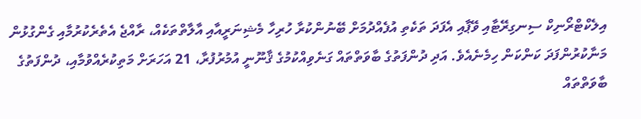އިލެކްޓްރޯނިކް ސިނގިރޭޓާއި ވޭޕާއި އެފަދަ ތަކެތި އުފެއްދުމަށް ބޭނުންކުރާ ހުރިހާ މެޝިނަރީއާއި އާލާތްތަކެއް، ރާއްޖެ އެތެރެކުރުމާއި ގެންގުޅުން މަނާކުރުންފަދަ ކަންކަން ހިމެނެއެވެ. އަދި ދުންފަތުގެ ބާވަތްތައް ގަނެވިއްކުމުގެ ޤާނޫނީ އުމުރުފުރާ، 21 އަހަރަށް މަތިކުރެއްވުމާއި، ދުންފަތުގެ ބާވަތްތައް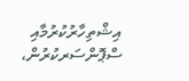އިޝްތިހާރުކުރުމާއި ސްޕޮންސަރކުރުން،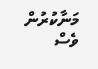މަނާކުރުން ވެސް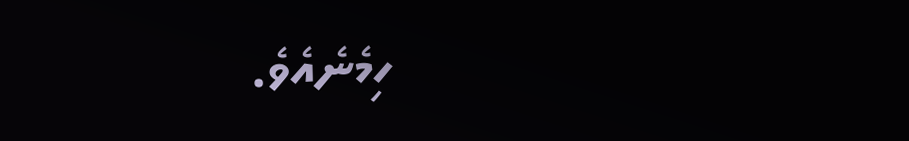ހިމެނެއެވެ.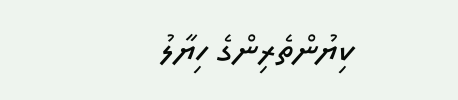ކިޔުންތެރިންގެ ހިޔާލު